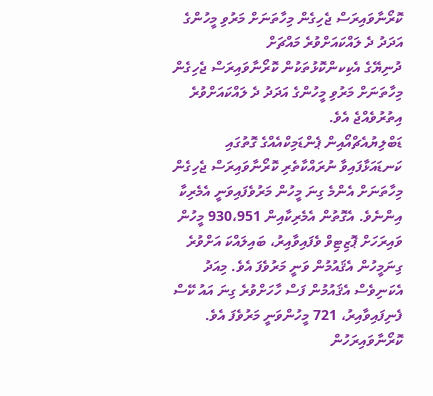ކޮރޯނާވައިރަސް ޖެހިގެން މިހާތަނަށް މަރުވި މީހުންގެ އަދަދު ދެ ލައްކައަށްވުރެ މައްޗަށް
ދުނިޔޭގެ އެކިކންކޮޅުތަކުން ކޮރޯނާވައިރަސް ޖެހިގެން މިހާތަނަށް މަރުވި މީހުންގެ އަދަދު ދެ ލައްކައަށްވުރެ އިތުރުވެއްޖެ އެވެ.
ޑަބްލިޔުއެޗްއޯއިން ޕެންޑަމިކްއެއްގެ ގޮތުގައި ކަނޑައަޅާފައިވާ ނުރައްކާތެރި ކޮރޯނާވައިރަސް ޖެހިގެން މިހާތަނަށް އެންމެ ގިނަ މީހުން މަރުވެފައިވަނީ އެމެރިކާ އިންނެވެ. އެގޮތުން އެމެރިކާއިން 930،951 މީހުން ވައިރަހަށް ޕޮޒިޓިވް ވެފައިވާއިރު، ބައިލައްކަ އަށްވުރެ ގިނަމީހުން އެޤައުމުން ވަނީ މަރުވެފަ އެވެ. މިއަދު އެކަނިވެސް އެޤައުމުން ފަސް ހާހަށްވުރެ ގިނަ އައު ކޭސް ފެނިފައިވާއިރު، 721 މީހުންވަނީ މަރުވެފަ އެވެ.
ކޮރޯނާވައިރަހުން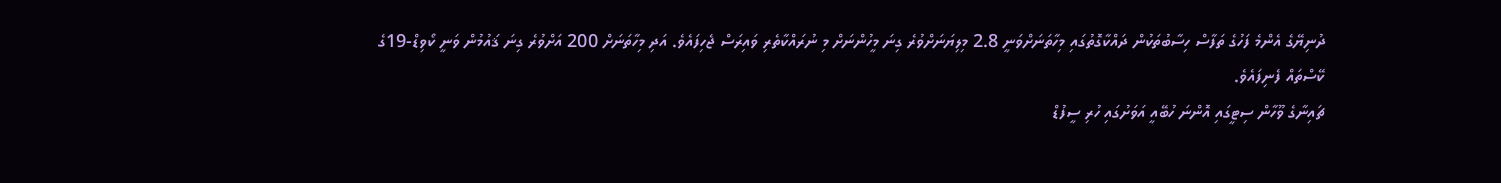ދުނިޔޭގެ އެންމެ ފަހުގެ ތަފާސް ހިސާބުތަކުން ދައްކާގޮތުގައި މިހާތަނަށްވަނީ 2.8 މިލިޔަނަށްވުރެ ގިނަ މީހުންނަށް މި ނުރައްކާތެރި ވައިރަސް ޖެހިފައެވެ. އަދި މިހާތަނަށް 200 އަށްވުރެ ގިނަ ޤައުމުން ވަނީ ކޯވިޑް-19ގެ ކޭސްތައް ފެނިފައެވެ.
ޗައިނާގެ ވޫހާން ސިޓީގައި އޮންނަ ހުބޭއީ އަވަށުގައި ހުރި ސީފުޑް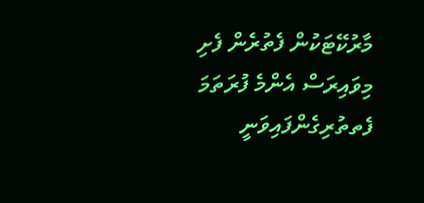މާރުކޭޓަކުން ފެތުރެން ފެށި މިވައިރަސް އެންމެ ފުރަތަމަ ފެތތުރިގެންފައިވަނީ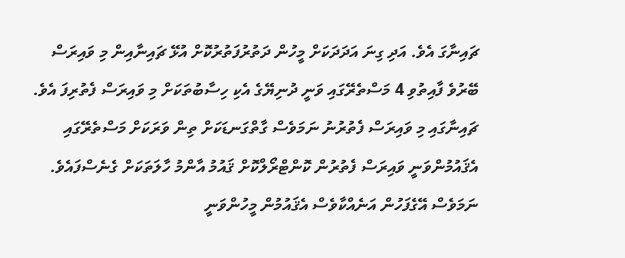ޗައިނާގަ އެވެ. އަދި ގިނަ އަދަދަކަށް މީހުން ދަތުރުފަތުރުކޮށް އުޅޭ ޗައިނާއިން މި ވައިރަސް ބޭރުވެ ފާއިތުވި 4 މަސްތެރޭގައި ވަނީ ދުނިޔޭގެ އެކި ހިސާބުތަކަށް މި ވައިރަސް ފެތުރިފަ އެވެ.
ޗައިނާގައި މި ވައިރަސް ފެތުރުނު ނަމަވެސް ގާތްގަނޑަކަށް ތިން ވަރަކަށް މަސްތެރޭގައި އެޤައުމުންވަނީ ވައިރަސް ފެތުރުން ކޮންޓްރޯލްކޮށް ޤައުމު އާންމު ހާލަތަކަށް ގެނެސްފައެވެ. ނަމަވެސް އޭގެފަހުން އަނެއްކާވެސް އެޤައުމުން މީހުންވަނީ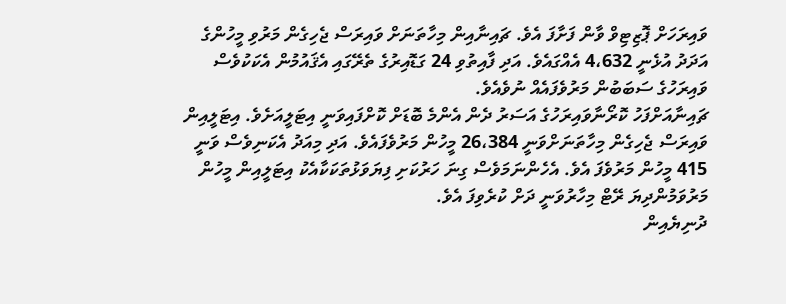ވައިރަހަށް ޕޮޒިޓިވް ވާން ފަށާފަ އެވެ. ޗައިނާއިން މިހާތަނަށް ވައިރަސް ޖެހިގެން މަރުވި މީހުންގެ އަދަދު އުޅެނީ 4،632 އެއްގައެވެ. އަދި ފާއިތުވި 24 ގަޑޮއިރުގެ ތެރޭގައި އެޤައުމުން އެކަކުވެސް ވައިރަހުގެ ސަބަބުން މަރުވެފައެއް ނުވެއެވެ.
ޗައިނާއަށްފަހު ކޮރޯނާވައިރަހުގެ އަސަރު ދެން އެންމެ ބޮޑަށް ކޮށްފައިވަނީ އިޓަލީއަށެވެ. އިޓަލީއިން ވައިރަސް ޖެހިގެން މިހާތަނަށްވަނީ 26،384 މީހުން މަރުވެފައެވެ. އަދި މިއަދު އެކަނިވެސް ވަނީ 415 މީހުން މަރުވެފަ އެވެ. އެހެންނަމަވެސް ގިނަ ހަރުކަށި ފިޔަވަޅުތަކަކާއެކު އިޓަލީއިން މީހުން މަރުވަމުންދިޔަ ރޭޓް މިހާރުވަނީ ދަށް ކުރެވިފަ އެވެ.
ދުނިޔެއިން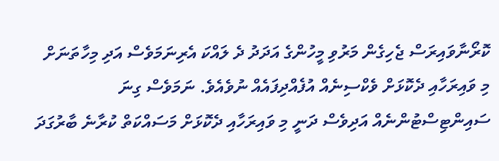ކޮރޯނާވައިރަސް ޖެހިގެން މަރުވި މީހުންގެ އަދަދު ދެ ލައްކަ އެރިނަމަވެސް އަދި މިހާތަނަށް މި ވައިރަހާއި ދެކޮޅަށް ވެކްސިނެއް އުފެއްދިފައެއް ނުވެއެވެ. ނަމަވެސް ގިނަ ސައިންޓިސްޓުންނެއް އަދިވެސް ދަނީ މި ވައިރަހާއި ދެކޮޅަށް މަސައްކަތް ކުރާނެ ބާރުގަދަ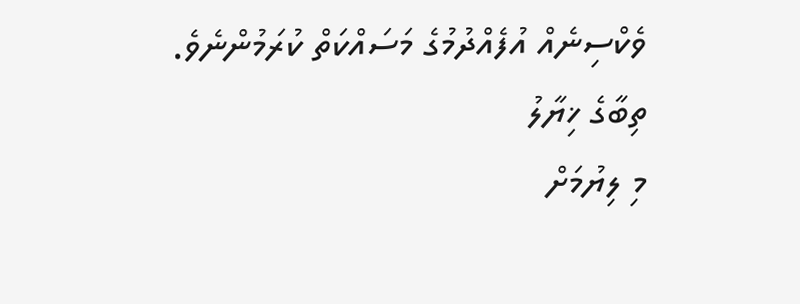ވެކްސިނެއް އުފެއްދުމުގެ މަސައްކަތް ކުރަމުންނެވެ.
ތިބާގެ ޚިޔާލު
މި ލިޔުމަށް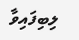ލިބިފައިވާ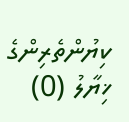ކިޔުންތެރިންގެ ޚިޔާލު (0)